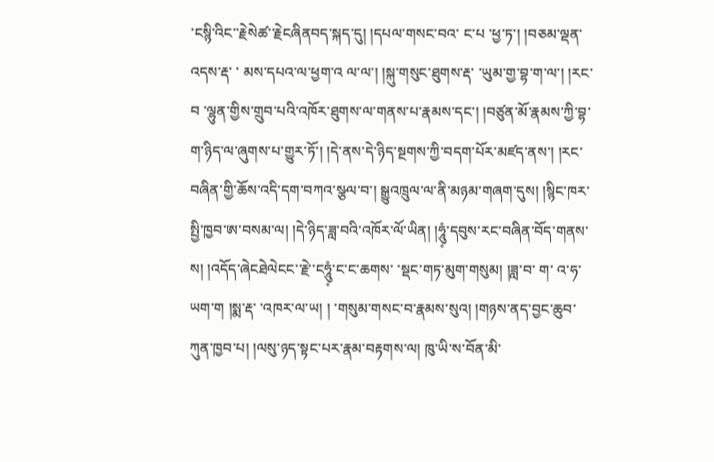་ངསྙི་འིང་་རྗེསེཚ་་རྗེངཞིནབད་སྐད་དུ། །དཔལ་གསང་བའ་ ང་པ ་ཕྱ་ཏ་། །བཅམ་ལྡན་འདས་རྡ་ ་ མས་དཔའ་ལ་ཕྱག་འ ལ་ལ་། །སྐུ་གསུང་ཐུགས་རྡ་ ་ཡུམ་གྱ་བྷ་ག་ལ་། །རང་བ ་ལྷུན་གྱིས་གྲུབ་པའི་འཁོར་ཐུགས་ལ་གནས་པ་རྣམས་དང་། །བཙུན་མོ་རྣམས་ཀྱི་བྷ་ག་ཉིད་ལ་ཞུགས་པ་གྱུར་ཏོ་། །དེ་ནས་དེ་ཉིད་སྔགས་ཀྱི་བདག་པོར་མཛད་ནས་། །རང་བཞིན་གྱི་ཆོས་འདི་དག་བཀའ་སྩལ་བ་། སྒྱུའཁྲུལ་ལ་ནི་མཉམ་གཞག་དུས། །སྙིང་ཁར་སྤྱི་ཁྱབ་ཨ་བསམ་ལ། །དེ་ཉིད་ཟླ་བའི་འཁོར་ལོ་ཡིན། །ཧཱུཾ༷་དབུས་རང་བཞིན་བོད་གནས་ས། །འདོད་ཞེངཐེལེངང་་རྗེ་་ངཧཱུཾ༷་ང་ང་ཆགས་ ་སྡང་གཏ་མུག་གསུམ། །ཟླ་བ་ ག་ འ་ཧ་ཡག་ག །སྨ་རྡ་ ་འཁར་ལ་ཡ། ། ་གསུམ་གསང་བ་རྣམས་སུའ། །གཉས་ནད་བྱང་ཆུབ་ཀུན་ཁྱབ་པ། །ལསུ་ཉད་སྟང་པར་རྣམ་བརྟགས་ལ། ཁུ་ཡི་ས་བོན་མི་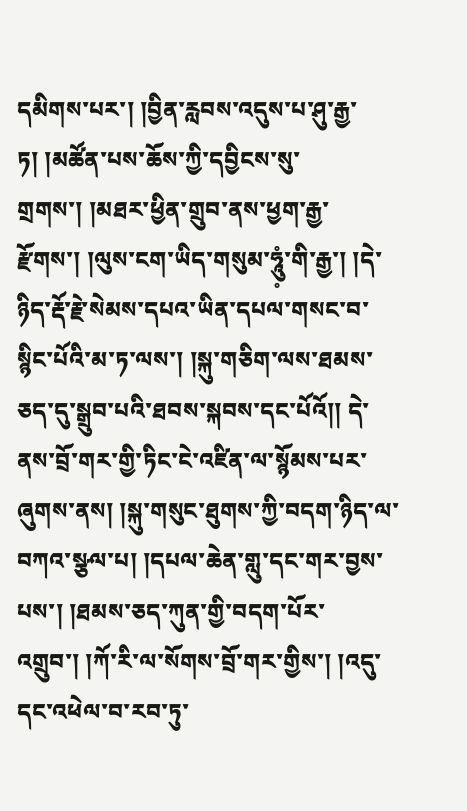དམིགས་པར་། །བྱིན་རླབས་འདུས་པ་ཤུ་རྒྱ་ཏ། །མཚོན་པས་ཆོས་ཀྱི་དབྱིངས་སུ་གྲགས་། །མཐར་ཕྱིན་གྲུབ་ནས་ཕྱག་རྒྱ་རྫོགས་། །ལུས་ངག་ཡིད་གསུམ་ཧཱུཾ༷་གི་རྒྱ་། །དེ་ཉིད་རྡོ་རྗེ་སེམས་དཔའ་ཡིན་དཔལ་གསང་བ་སྙིང་པོའི་མ་ཏ་ལས་། །སྐུ་གཅིག་ལས་ཐམས་ཅད་དུ་སྒྲུབ་པའི་ཐབས་སྐབས་དང་པོའོ།། དེ་ནས་བྲོ་གར་གྱི་ཏིང་ངེ་འཛིན་ལ་སྙོམས་པར་ཞུགས་ནས། །སྐུ་གསུང་ཐུགས་ཀྱི་བདག་ཉིད་ལ་བཀའ་སྩལ་པ། །དཔལ་ཆེན་གླུ་དང་གར་བྱས་པས་། །ཐམས་ཅད་ཀུན་གྱི་བདག་པོར་འགྲུབ་། །ཀོ་རི་ལ་སོགས་བྲོ་གར་གྱིས་། །འདུ་དང་འཕེལ་བ་རབ་ཏུ་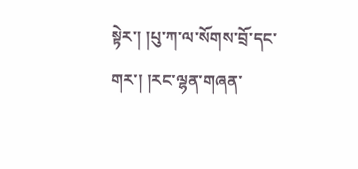སྟེར་། །པུ་ཀ་ལ་སོགས་བྲོ་དང་གར་། །རང་ལྷན་གཞན་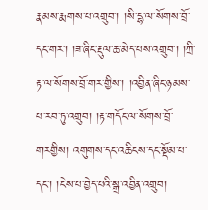རྣམས་རྨགས་པ་འགྲུབ་། །སི་དྷ་ལ་སོགས་བྲོ་དང་གར་། །ཟ་ཞིང་རྡུལ་ཆ་མེད་པས་འགྲུབ་། །ཀྲི་རྟ་ལ་སོགས་བྲོ་གར་གྱིས་། །འབྱིན་ཞིང་ཉམས་པ་རབ་ཏུ་འགྲུབ། །རྟ་གདོང་ལ་སོགས་བྲོ་གརགྱིས། འགུགས་དང་འཆིངས་དང་སྡོམ་པ་དང་། །ངེས་པ་བྱེད་པའི་སྒྲ་འབྱིན་འགྲུབ།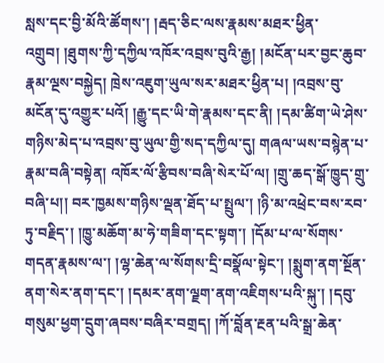སླས་དང་བྱི་མོའི་ཚོགས་། །རྦད་ཅིང་ལས་རྣམས་མཐར་ཕྱིན་འགྲུབ། །ཐུགས་ཀྱི་དཀྱིལ་འཁོར་འབྲས་བུའི་རྒྱ། །མངོན་པར་བྱང་ཆུབ་རྣམ་ལྔས་བསྐྱེད། ཁྲེས་འཇུག་ཡུལ་སར་མཐར་ཕྱིན་པ། །འབྲས་བུ་མངོན་དུ་འགྱུར་པའོ། །རྒྱུ་དང་ཡི་གེ་རྣམས་དང་ནི། །དམ་ཚིག་ཡེ་ཤེས་གཉིས་མེད་པ་འབྲས་བུ་ཡུལ་གྱི་སད་དཀྱིལ་དུ། གཞལ་ཡས་བསྙེན་པ་རྣམ་བཞི་བསྟེན། འཁོར་ལོ་རྩིབས་བཞི་སེར་པོ་ལ། །གྲུ་ཆད་སྒོ་ཁྱུད་གྲུ་བཞི་པ།། བར་ཁྱམས་གཉིས་ལྡན་ཐོད་པ་སྤྲུལ་། །ཉི་མ་འཕྲེང་བས་རབ་ཏུ་བརྗིད་། །ཁྱུ་མཆོག་མ་ཧེ་གཟིག་དང་སྟག་། །དོམ་པ་ལ་སོགས་གདན་རྣམས་ལ་། །ལྷ་ཆེན་ལ་སོགས་དྲི་བསྣོལ་སྟེང་། །སྨུག་ནག་སྔོན་ནག་སེར་ནག་དང་། །དམར་ནག་ལྗག་ནག་འཇིགས་པའི་སྐུ་། །དབུ་གསུམ་ཕྱག་དྲུག་ཞབས་བཞིར་བགྲད། །ཀོ་བློན་རྔན་པའི་སྒྲ་ཆེན་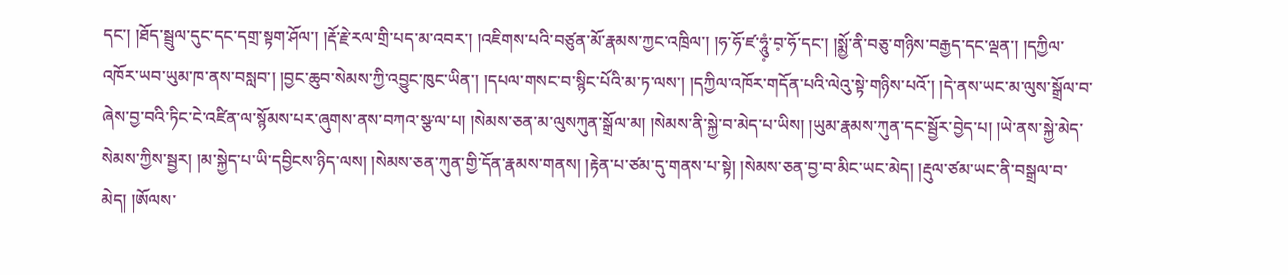དང་། །ཐོད་སྦྲུལ་དུང་དང་དགྲ་སྟག་ཤོལ་། །རྡོ་རྗེ་རལ་གྲི་པད་མ་འབར་། །འཇིགས་པའི་བཙུན་མོ་རྣམས་ཀྱང་འཁྲིལ་། །ཧ་ཧོ་ཛ་ཧཱུཾ༷་བ༷་ཧོ་དང་། །སྨྱོ་ནི་བཅུ་གཉིས་བརྒྱད་དང་ལྡན་། །དཀྱིལ་འཁོར་ཡབ་ཡུམ་ཁ་ནས་བསླབ་། །བྱང་ཆུབ་སེམས་ཀྱི་འབྱུང་ཁུང་ཡིན་། །དཔལ་གསང་བ་སྙིང་པོའི་མ་ཏ་ལས་། །དཀྱིལ་འཁོར་གདོན་པའི་ལེའུ་སྟེ་གཉིས་པའོ་། །དེ་ནས་ཡང་མ་ལུས་སྒྲོལ་བ་ཞེས་བྱ་བའི་ཏིང་ངེ་འཛིན་ལ་སྙོམས་པར་ཞུགས་ནས་བཀའ་སྩ་ལ་པ། །སེམས་ཅན་མ་ལུསཀུན་སྒྲོལ་མ། །སེམས་ནི་སྐྱེ་བ་མེད་པ་ཡིས། །ཡུམ་རྣམས་ཀུན་དང་སྦྱོར་བྱེད་པ། །ཡེ་ནས་སྐྱེ་མེད་སེམས་ཀྱིས་སྦྱར། །མ་སྐྱེད་པ་ཡི་དབྱིངས་ཉིད་ལས། །སེམས་ཅན་ཀུན་གྱི་དོན་རྣམས་གནས། །རྟེན་པ་ཙམ་དུ་གནས་པ་སྟེ། །སེམས་ཅན་བྱ་བ་མིང་ཡང་མེད། །རྡུལ་ཙམ་ཡང་ནི་བསྒྲལ་བ་མེད། །ཨོལས་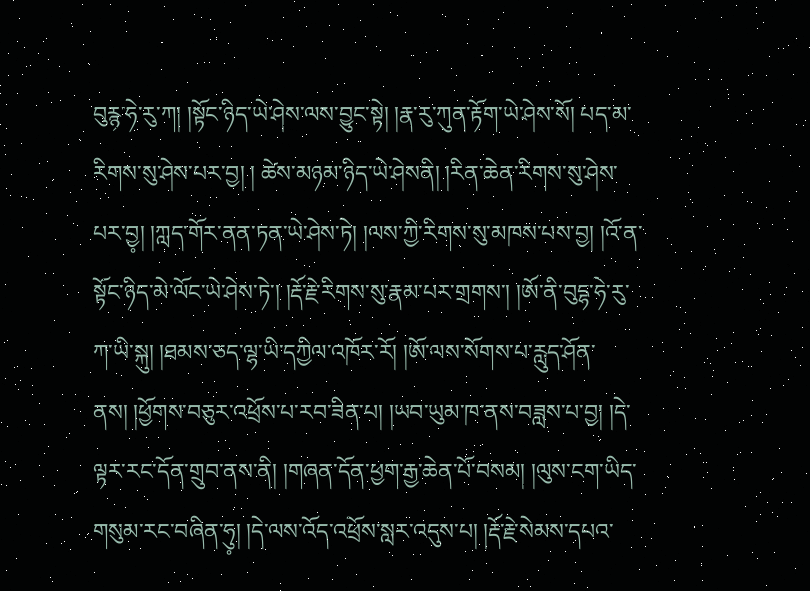བུརྙ་ཧེ་རུ་ཀ། །སྟོང་ཉིད་ཡེ་ཤེས་ལས་བྱུང་སྟེ། །རྣ་རུ་ཀུན་རྟོག་ཡེ་ཤེས་སོ། པད་མ་རིགས་སུ་ཤེས་པར་བྱ། ། ཚེས་མཉམ་ཉིད་ཡེ་ཤེསནི། །རིན་ཆེན་རིགས་སུ་ཤེས་པར་བྱ༷། །ཀླད་གོར་ནན་ཏན་ཡེ་ཤེས་ཏེ། །ལས་ཀྱི་རིགས་སུ་མཁས་པས་བྱ། །འོ་ན་སྟོང་ཉིད་མེ་ལོང་ཡེ་ཤེས་ཏེ་། །རྡོ་རྗེ་རིགས་སུ་རྣམ་པར་གྲགས་། །ཨོ་ནི་བུདྷ་ཧེ་རུ་ཀ་ཡི་སྐུ། །ཐམས་ཅད་ལྷ་ཡི་དཀྱིལ་འཁོར་རོ། །ཨོ་ལས་སོགས་པ་རླུད་ཤོན་ནས། །ཕྱོགས་བཅུར་འཕྲོས་པ་རབ་ཟིན་པ། །ཡབ་ཡུམ་ཁ་ནས་བཟླས་པ་བྱ། །དེ་ལྟར་རང་དོན་གྲུབ་ནས་ནི། །གཞན་དོན་ཕྱག་རྒྱ་ཆེན་པོ་བསམ། །ལུས་ངག་ཡིད་གསུམ་རང་བཞིན་ཧུ༷། །དེ་ལས་འོད་འཕྲོས་སླར་འདུས་པ། །རྡོ་རྗེ་སེམས་དཔའ་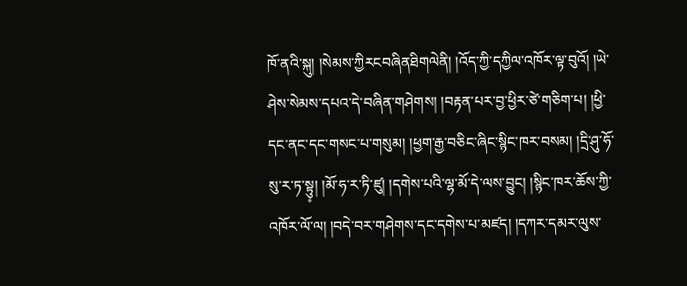ཁོ་ནའི་སྐུ། །སེམས་ཀྱིརངབཞིནཐིགལེནི། །འོད་ཀྱི་དཀྱིལ་འཁོར་ལྟ་བུའོ། །ཡེ་ཤེས་སེམས་དཔའ་དེ་བཞིན་གཤེགས། །བརྟན་པར་བྱ་ཕྱིར་ཙེ་གཅིག་པ། །ཕྱི་དང་ནང་དང་གསང་པ་གསུམ། །ཕྱག་རྒྱ་བཅིང་ཞིང་སྙིང་ཁར་བསམ། །དྲི་ཤུ་ཧོ་སུ་ར་ཏ་སྟུ༷། །མོ་ཧ་ར་ཏི་ཛུ། །དགེས་པའི་ལྷ་མོ་དེ་ལས་བྱུང། །སྙིང་ཁར་ཆོས་ཀྱི་འཁོར་ལོ་ལ། །བདེ་བར་གཤེགས་དང་དགེས་པ་མཛད། །དཀར་དམར་ལུས་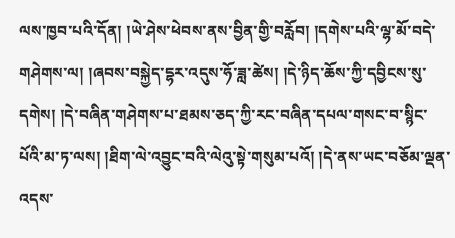ལས་ཁྱབ་པའི་དོན། །ཡེ་ཤེས་ཕེབས་ནས་བྱིན་གྱི་བརློབ། །དགེས་པའི་ལྷ་མོ་བདེ་གཤེགས་ལ། །ཞབས་བསྐྱེད་དྷར་འདུས་ཧོ་ཟླ་ཚེས། །དེ་ཉིད་ཆོས་ཀྱི་དབྱིངས་སུ་དགེས། །དེ་བཞིན་གཤེགས་པ་ཐམས་ཅད་ཀྱི་རང་བཞིན་དཔལ་གསང་བ་སྙིང་པོའི་མ་ཏ་ལས། །ཐིག་ལེ་འབྱུང་བའི་ལེའུ་སྟེ་གསུམ་པའོ། །དེ་ནས་ཡང་བཅོམ་ལྡན་འདས་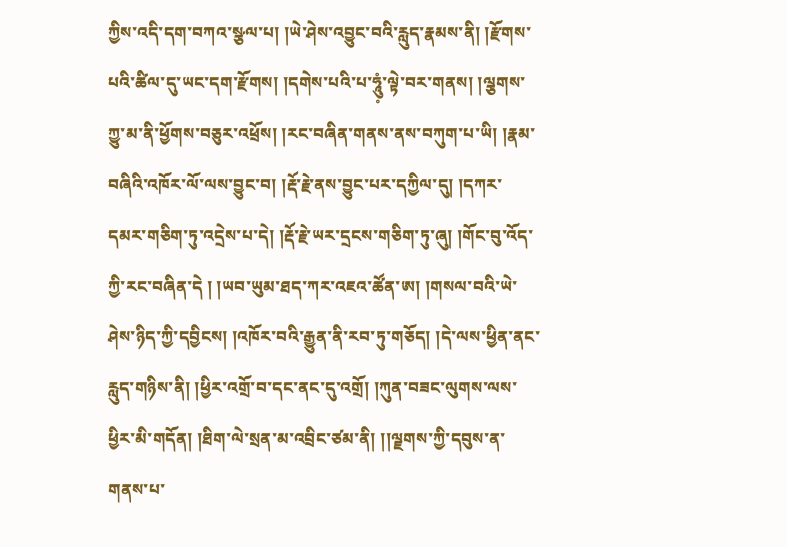ཀྱིས་འདི་དག་བཀའ་སྩལ་པ། །ཡེ་ཤེས་འབྱུང་བའི་རླུད་རྣམས་ནི། །རྫོགས་པའི་ཚིལ་དུ་ཡང་དག་རྫོགས། །དགེས་པའི་པ་ཧཱུཾ༷་ལྟེ་བར་གནས། །ལྕགས་ཀྱུ་མ་ནི་ཕྱོགས་བཅུར་འཕྲོས། །རང་བཞིན་གནས་ནས་བཀུག་པ་ཡི། །རྣམ་བཞིའི་འཁོར་ལོ་ལས་བྱུང་བ། །རྡོ་རྗེ་ནས་བྱུང་པར་དཀྱིལ་དུ། །དཀར་དམར་གཅིག་ཏུ་འདྲེས་པ་དེ། །རྡོ་རྗེ་ཡར་དྲངས་གཅིག་ཏུ་ཞུ། །གོང་བུ་འོད་ཀྱི་རང་བཞིན་དེ ། །ཡབ་ཡུམ་ཐད་ཀར་འཇའ་ཚོན་ཨ། །གསལ་བའི་ཡེ་ཤེས་ཉིད་ཀྱི་དབྱིངས། །འཁོར་བའི་རྒྱུན་ནི་རབ་ཏུ་གཅོད། །དེ་ལས་ཕྱིན་ནང་རླུད་གཉིས་ནི། །ཕྱིར་འགྲོ་བ་དང་ནང་དུ་འགྲོ། །ཀུན་བཟང་ལུགས་ལས་ཕྱིར་མི་གདོན། །ཐིག་ལེ་སྲན་མ་འབྲིང་ཙམ་ནི། །།ལྗགས་ཀྱི་དབུས་ན་གནས་པ་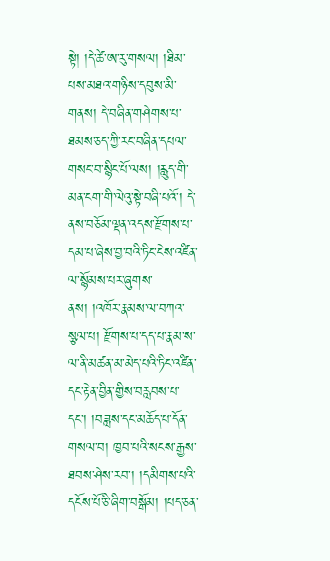སྟེ། །དེ་ཚེ་ཨ་རུ་གསལ། །ཐིམ་པས་མཐའ་གཉིས་དབུས་མི་གནས། དེ་བཞིན་གཤེགས་པ་ཐམས་ཅད་ཀྱི་རང་བཞིན་དཔལ་གསང་བ་སྙིང་པོ་ལས། །རླུད་གི་མན་ངག་གི་ལེའུ་སྟེ་བཞི་པའོ་། དེ་ནས་བཅོམ་ལྡན་འདས་རྫོགས་པ་དམ་པ་ཞེས་བྱ་བའི་ཏིང་ངེས་འཛིན་ལ་སྙོམས་པར་ཞུགས་ནས། །འཁོར་རྣམས་ལ་བཀའ་སྩལ་པ། རྫོགས་པ་དད་པ་རྣམ་ས་ལ་ནི་མཚན་མ་མེད་པའི་ཏིང་འཛིན་དང་རྟེན་བྱིན་གྱིས་བརླབས་པ་དང་། །བཟླས་དང་མཆོད་པ་དོན་གསལ་བ། ཁྱབ་པའི་སངས་རྒྱས་ཐབས་ཤེས་རབ་། །དམིགས་པའི་དངོས་པོ་ཅི་ཞིག་བསྒོམ། །པད་ཅན་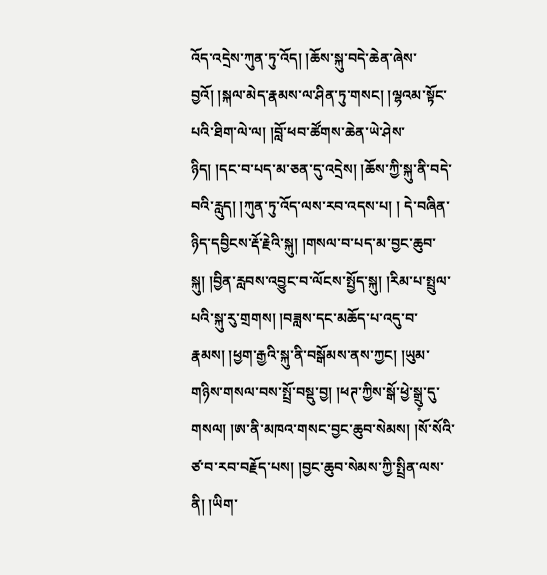འོད་འདྲེས་ཀུན་ཏུ་འོད། །ཆོས་སྐུ་བདེ་ཆེན་ཞེས་བྱའོ། །སྐལ་མེད་རྣམས་ལ་ཤིན་ཏུ་གསང། །ལྷའམ་སྟོང་པའི་ཐིག་ལེ་ལ། །བློ་ཕབ་ཚོགས་ཆེན་ཡེ་ཤེས་ཉིད། །དང་བ་པད་མ་ཅན་དུ་འདྲེས། །ཆོས་ཀྱི་སྐུ་ནི་བདེ་བའི་རླུད། །ཀུན་ཏུ་འོད་ལས་རབ་འདས་པ། ། དེ་བཞིན་ཉིད་དབྱིངས་རྡོ་རྗེའི་སྐུ། །གསལ་བ་པད་མ་བྱང་ཆུབ་སྐུ། །བྱིན་རླབས་འབྱུང་བ་ལོངས་སྤྱོད་སྐུ། །རིམ་པ་སྤྲུལ་པའི་སྐུ་རུ་གྲགས། །བཟླས་དང་མཆོད་པ་འདུ་བ་རྣམས། །ཕྱག་རྒྱའི་སྐུ་ནི་བསྒོམས་ནས་ཀྱང། །ཡུམ་གཉིས་གསལ་བས་སྤྲོ་བསྡུ་བྱ། །ཕཊ་ཀྱིས་སྒོ་ཕྱེ་སྒྲུ༷་དུ་གསལ། །ཨ་ནི་མཁའ་གསང་བྱང་ཆུབ་སེམས། །སོ་སོའི་ཙ་བ་རབ་བརྗོད་པས། །བྱང་ཆུབ་སེམས་ཀྱི་སྤྲིན་ལས་ནི། །ཡིག་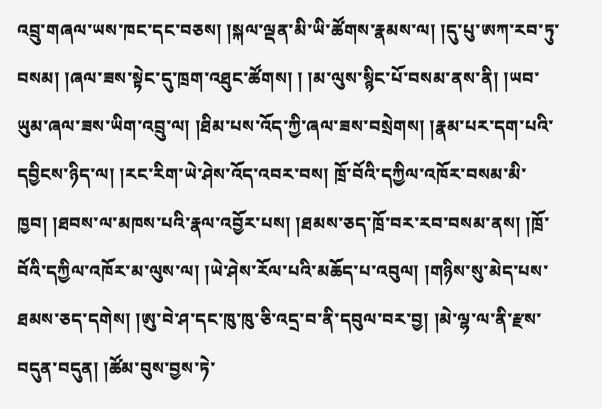འབྲུ་གཞལ་ཡས་ཁང་དང་བཅས། །སྐལ་ལྡན་མི་ཡི་ཚོགས་རྣམས་ལ། །དུ་པུ་ཨཀ་རབ་ཏུ་བསམ། །ཞལ་ཟས་སྟེང་དུ་ཁྲག་འཐུང་ཚོགས། ། །མ་ལུས་སྙིང་པོ་བསམ་ནས་ནི། །ཡབ་ཡུམ་ཞལ་ཟས་ཡིག་འབྲུ་ལ། །ཐིམ་པས་འོད་ཀྱི་ཞལ་ཟས་བསྲེགས། །རྣམ་པར་དག་པའི་དབྱིངས་ཉིད་ལ། །རང་རིག་ཡེ་ཤེས་འོད་འབར་བས། ཁྲོ་བོའི་དཀྱིལ་འཁོར་བསམ་མི་ཁྱབ། །ཐབས་ལ་མཁས་པའི་རྣལ་འབྱོར་པས། །ཐམས་ཅད་ཁྲོ་བར་རབ་བསམ་ནས། །ཁྲོ་བོའི་དཀྱིལ་འཁོར་མ་ལུས་ལ། །ཡེ་ཤེས་རོལ་པའི་མཆོད་པ་འབུལ། །གཉིས་སུ་མེད་པས་ཐམས་ཅད་དགེས། །ཨུ་བེ་ཤ་དང་ཁུ་ཁུ་ཅི་འདྲ་བ་ནི་དབུལ་བར་བྱ། །མེ་ལྷ་ལ་ནི་རྫས་བདུན་བདུན། །ཚོམ་བུས་བྱས་ཏེ་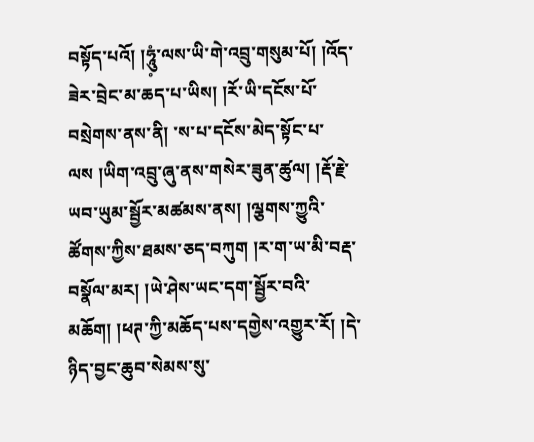བསྟོད་པའོ། །ཧཱུཾ༷་ལས་ཡི་གེ་འབྲུ་གསུམ་པོ། །འོད་ཟེར་བྲེང་མ་ཆད་པ་ཡིས། །རོ་ཡི་དངོས་པོ་བསྲེགས་ནས་ནི། ་ས་པ་དངོས་མེད་སྟོང་པ་ལས །ཡིག་འབྲུ་ཞུ་ནས་གསེར་ཟུན་ཚུལ། །རྡོ་རྗེ་ཡབ་ཡུམ་སྦྱོར་མཚམས་ནས། །ལྕགས་ཀྱུའི་ཚོགས་ཀྱིས་ཐམས་ཅད་བཀུག །ར་ག་ཡ་མི་བརྡ་བསྣོལ་མར། །ཡེ་ཤེས་ཡང་དག་སྦྱོར་བའི་མཆོག། །ཕཊ་ཀྱི་མཆོད་པས་དགྱེས་འགྱུར་རོ། །དེ་ཉིད་བྱང་ཆུབ་སེམས་སུ་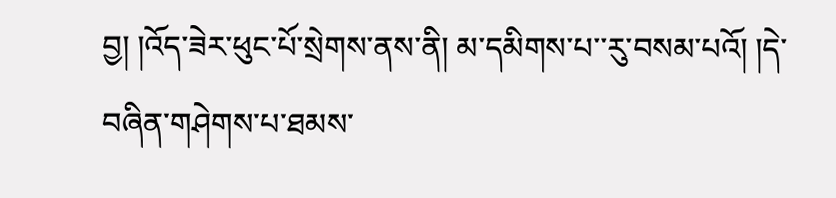བྱ། །འོད་ཟེར་ཕུང་པོ་སྲེགས་ནས་ནི། མ་དམིགས་པ་་རུ་བསམ་པའོ། །དེ་བཞིན་གཤེགས་པ་ཐམས་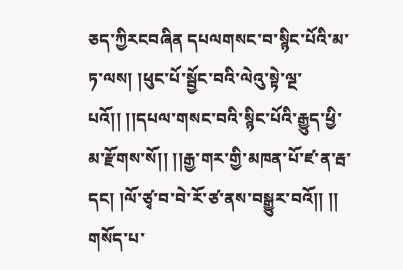ཅད་ཀྱིརངབཞིན དཔལགསང་བ་སྙིང་པོའི་མ་ཏ་ལས། །ཕུང་པོ་སྦྱོང་བའི་ལེའུ་སྟེ་ལྔ་པའོ།། །།དཔལ་གསང་བའི་སྙིང་པོའི་རྒྱུད་ཕྱི་མ་རྫོགས་སོ།། །།རྒྱ་གར་གྱི་མཁན་པོ་ཛ་ན་རྦ་དང། །ལོ་ཙྭ་བ་བེ་རོ་ཙ་ནས་བསྒྱུར་བའོ།། །། གསོད་པ་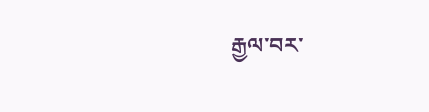རྒྱལ་བར་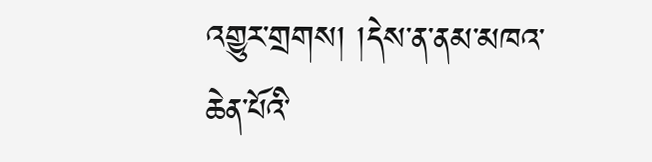འགྱུར་གྲགས། །དེས་ན་ནམ་མཁའ་ཆེན་པོའི་